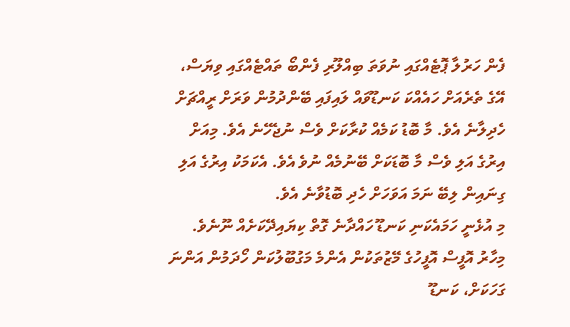ފެން ހަރުލާ ޕޮޓެއްގައި ނުވަތަ ބިއްލޫރި ފެންބޯ ތައްޓެއްގައި ވިޔަސް، އޭގެ ތެރެއަށް ހައެއްކަ ކަނޑޫވައް ލައިފައި ބޭންދުމުން ވަރަށް ރީއްޗަށް ހެދިލާނެ އެވެ. މާ ބޮޑު ކަމެއް ކުރާކަށް ވެސް ނުޖެހޭނެ އެވެ. މިއަށް އިރުގެ އަލި ވެސް މާ ބޮޑަކަށް ބޭނުމެއް ނުވެ އެވެ. އެކަމަކު އިރުގެ އަލި ގިނައިން ލިބޭ ނަމަ އަވަހަށް ހެދި ބޮޑުވާނެ އެވެ.
މި އުޅެނީ ހަމައެކަނި ކަނޑޫ ހައްދާނެ ގޮތް ކިޔައިދޭކަށެއް ނޫނެވެ. މިހާރު އޮފީސް އޮފީހުގެ މޭޒުތަކުން އެންމެ މަގުބޫލުކަން ހޯދަމުން އަންނަ ގަހަކަށް، ކަނޑޫ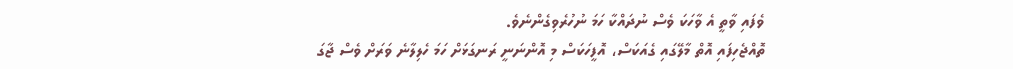ވެފައި ވާތީ އެ ވާހަކަ ވެސް ނުދައްކާ ހަމަ ނުހުރެވިގެންނެވެ.
ތޮއްޖެހިފައި އޮތް މާލޭގައި ގެއަކަސް، އޮފީހަކަސް މި އޮންނަނީ ރަނގަޅަށް ހަމަ ހެލިލާނެ ވަރަށް ވެސް ޖާގަ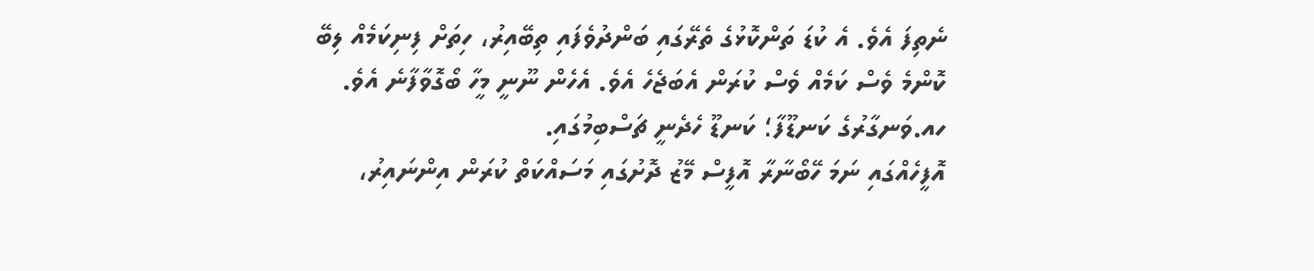ނެތިފަ އެވެ. އެ ކުޑަ ތަންކޮޅުގެ ތެރޭގައި ބަންދުވެފައި ތިބޭއިރު، ހިތަށް ފިނިކަމެއް ލިބޭ ކޮންމެ ވެސް ކަމެއް ވެސް ކުރަން އެބަޖެހެ އެވެ. އެހެން ނޫނީ މީހާ ބޯގޮވާފާނެ އެވެ.
ހއ.ވަނގާރުގެ ކަނޑޫފާ؛ ކަނޑޫ ހެދެނީ ޗަސްބިމުގައި.
އޮފީހެއްގައި ނަމަ ހޭބޯނާރާ އޮފީސް މޭޒު ދޮށުގައި މަސައްކަތް ކުރަން އިންނައިރު،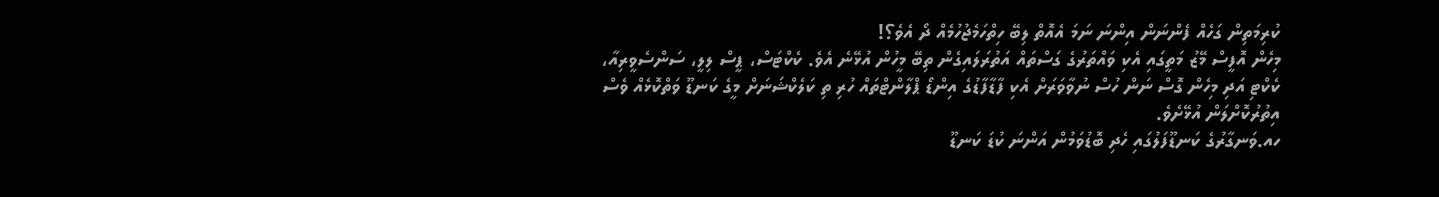ކުރިމަތިން ގަހެއް ފެންނަން އިންނަ ނަމަ އެއޮތް ލިބޭ ހިތްހަމެޖުހުމެއް ދޯ އެވެ؟!
މިހެން އޮފީސް މޭޒު މަތީގައި އެކި ވައްތަރުގެ ގަސްތައް އަތުރަލައިގެން ތިބޭ މީހުން އުޅޭނެ އެވެ. ކެކްޓަސް، ޕީސް ލިލީ، ސަންސެވީރިއާ، ކެކްޓި އަދި މިހެން ގޮސް ނަން ހުސް ނުވާވަރަށް އެކި ފާޑާފާޑުގެ އިންޑޯ ޕްލާންޓްތައް ހުރި ތި ކަލެކްޝަނަށް މީގެ ކަނޑޫ ވަތްކޮޅެއް ވެސް އިތުރުކޮށްލަން އުޅޭށެވެ.
ހއ.ވަނގާރުގެ ކަނޑޫފަލުގައި ހެދި ބޮޑުވަމުން އަންނަ ކުޑަ ކަނޑޫ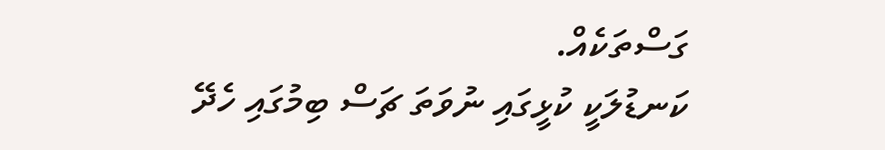ގަސްތަކެއް.
ކަނޑުލަކީ ކުޅީގައި ނުވަތަ ޗަސް ބިމުގައި ހެދޭ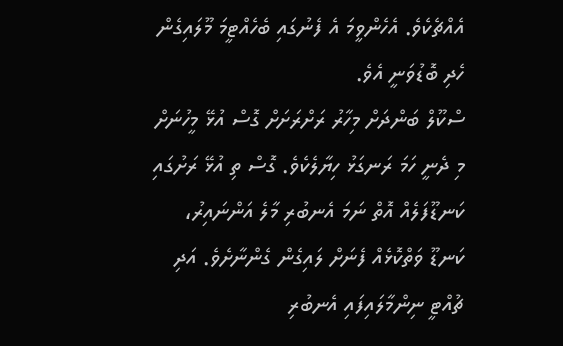އެއްޗެކެވެ. އެހެންވީމަ އެ ފެނުގައި ބެހެއްޓީމަ މޫލައިގެން ހެދި ބޮޑުވަނީ އެވެ.
ސްކޫލް ބަންދަށް މިހާރު ރަށްރަށަށް ގޮސް އުޅޭ މީހުނަށް މި ދެނީ ހަމަ ރަނގަޅު ހިޔާލެކެވެ. ގޮސް ތި އުޅޭ ރަށުގައި ކަނޑޫފަލެއް އޮތް ނަމަ އެނބުރި މާލެ އަންނައިރު، ކަނޑޫ ވަތްކޮޅެއް ފެނަށް ލައިގެން ގެންނާށެވެ. އަދި ޗުއްޓީ ނިންމާލައިފައި އެނބުރި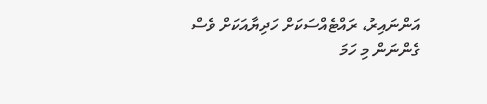އަންނައިރު، ރައްޓެއްސަކަށް ހަދިޔާއަކަށް ވެސް ގެންނަން މި ހަމަ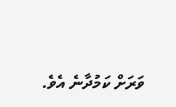ވަރަށް ކަމުދާނެ އެވެ.